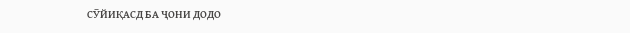СӮЙИҚАСД БА ҶОНИ ДОДО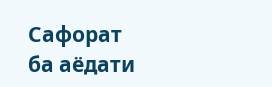Сафорат ба аёдати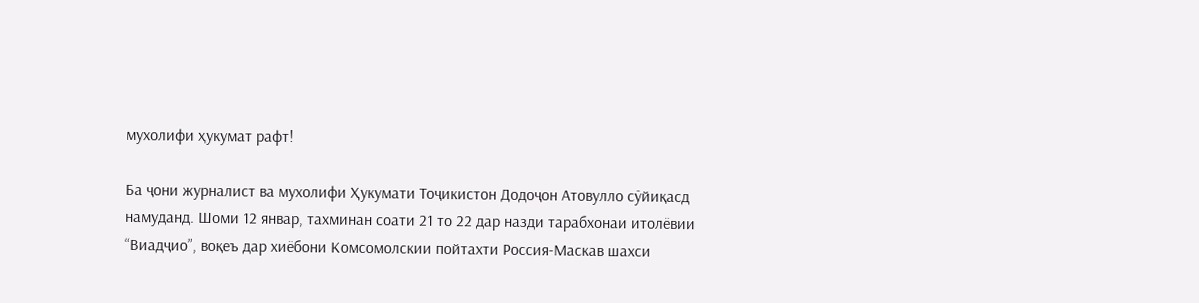мухолифи ҳукумат рафт!

Ба ҷони журналист ва мухолифи Ҳукумати Тоҷикистон Додоҷон Атовулло сӯйиқасд намуданд. Шоми 12 январ, тахминан соати 21 то 22 дар назди тарабхонаи итолёвии “Виадҷио”, воқеъ дар хиёбони Комсомолскии пойтахти Россия-Маскав шахси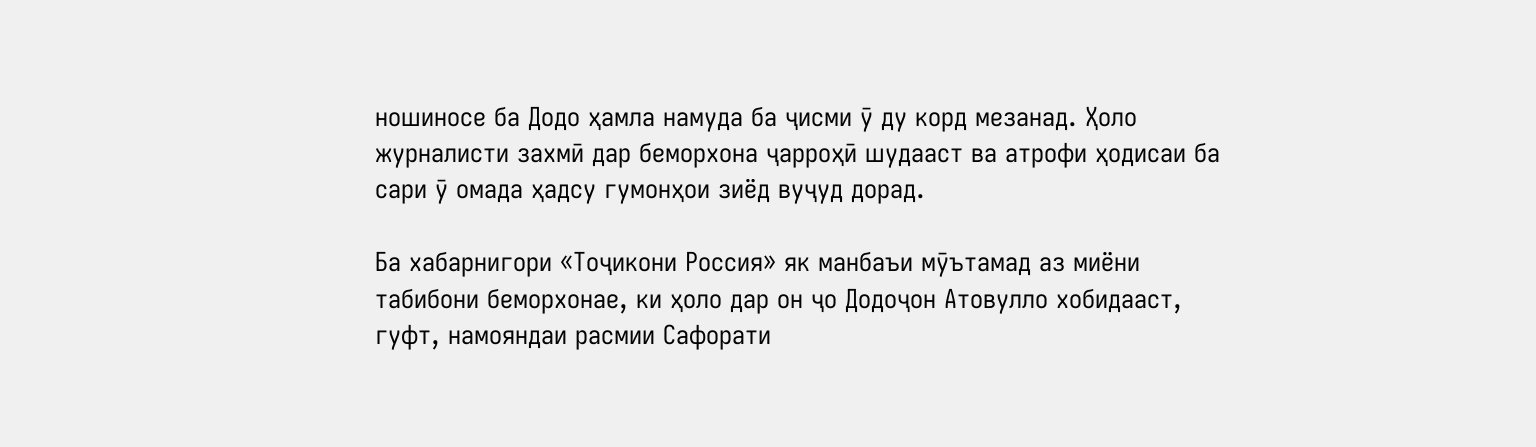ношиносе ба Додо ҳамла намуда ба ҷисми ӯ ду корд мезанад. Ҳоло журналисти захмӣ дар беморхона ҷарроҳӣ шудааст ва атрофи ҳодисаи ба сари ӯ омада ҳадсу гумонҳои зиёд вуҷуд дорад.

Ба хабарнигори «Тоҷикони Россия» як манбаъи мӯътамад аз миёни табибони беморхонае, ки ҳоло дар он ҷо Додоҷон Атовулло хобидааст, гуфт, намояндаи расмии Сафорати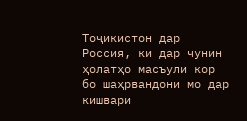Тоҷикистон дар Россия, ки дар чунин ҳолатҳо масъули кор бо шаҳрвандони мо дар кишвари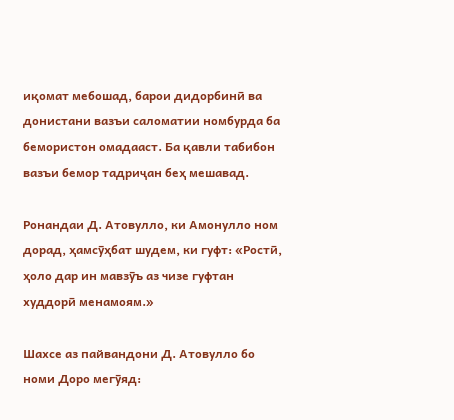иқомат мебошад, барои дидорбинӣ ва донистани вазъи саломатии номбурда ба бемористон омадааст. Ба қавли табибон вазъи бемор тадриҷан беҳ мешавад.

Ронандаи Д. Атовулло, ки Амонулло ном дорад, ҳамсӯҳбат шудем, ки гуфт: «Ростӣ, ҳоло дар ин мавзӯъ аз чизе гуфтан худдорӣ менамоям.»

Шахсе аз пайвандони Д. Атовулло бо номи Доро мегӯяд: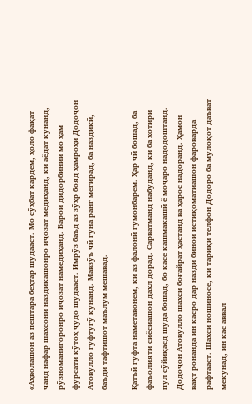«Аҳволашон аз пештара беҳтар шудааст. Мо сӯҳбат кардем, ҳоло фақат чанд нафар шахсони наздикашонро иҷозат медиҳанд, ки аёдат кунанд, рӯзноманигоронро иҷозат намедиҳанд. Барои дидорбинии мо ҳам фурсати кӯтоҳ ҷудо шудааст. Имрӯз баъд аз зӯҳр бояд ҳамроҳи Додоҷон Атовулло гуфтугӯ кунанд. Мавзӯъ чӣ гуна ранг мегирад, ба наздикӣ, баъди тафтишот маълум мешавад.

Қатъӣ гуфта наметавонем, ки аз фалонӣ гумонбарем. Ҳар чӣ бошад, ба фаъолияти сиёсиашон дахл дорад. Сарватманд набуданд, ки ба хотири пул сӯйиқасд шуда бошад, бо касе кашмакашӣ ё моҷаро надодоштанд.  Додоҷон Атовулло шахси боғайрат ҳастанд ва ҳарос надоранд. Ҳамон вақт ронанда ин касро дар назди бинои истиқоматиашон фароварда рафтааст. Шахси ношиносе, ки тариқи телфон Додоро ба мулоқот даъват мекунад, ин кас аввал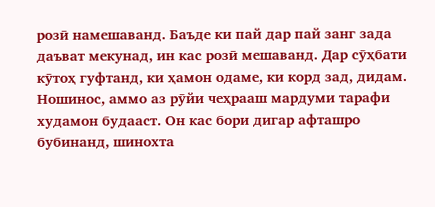розӣ намешаванд. Баъде ки пай дар пай занг зада даъват мекунад, ин кас розӣ мешаванд. Дар сӯҳбати кӯтоҳ гуфтанд, ки ҳамон одаме, ки корд зад, дидам. Ношинос, аммо аз рӯйи чеҳрааш мардуми тарафи худамон будааст. Он кас бори дигар афташро бубинанд, шинохта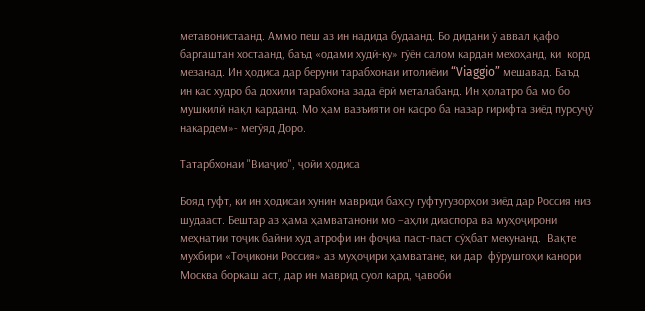метавонистаанд. Аммо пеш аз ин надида будаанд. Бо дидани ӯ аввал қафо баргаштан хостаанд, баъд «одами худӣ-ку» гӯён салом кардан мехоҳанд, ки  корд мезанад. Ин ҳодиса дар беруни тарабхонаи итолиёии “Viaggio” мешавад. Баъд ин кас худро ба дохили тарабхона зада ёрӣ металабанд. Ин ҳолатро ба мо бо мушкилӣ нақл карданд. Мо ҳам вазъияти он касро ба назар гирифта зиёд пурсуҷӯ накардем»- мегӯяд Доро.

Татарбхонаи "Виаҷио", ҷойи ҳодиса

Бояд гуфт, ки ин ҳодисаи хунин мавриди баҳсу гуфтугузорҳои зиёд дар Россия низ шудааст. Бештар аз ҳама ҳамватанони мо –аҳли диаспора ва муҳоҷирони меҳнатии тоҷик байни худ атрофи ин фоҷиа паст-паст сӯҳбат мекунанд.  Вақте мухбири «Тоҷикони Россия» аз муҳоҷири ҳамватане, ки дар  фӯрушгоҳи канори Москва боркаш аст, дар ин маврид суол кард, ҷавоби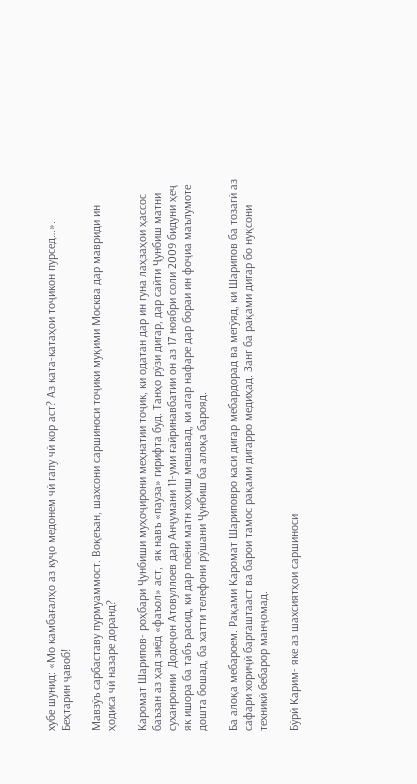хубе шунид: «Мо камбағалҳо аз куҷо медонем чӣ гапу чӣ кор аст? Аз ката-катаҳои тоҷикон пурсед…». Беҳтарин ҷавоб!

Мавзӯъ сарбаставу пурмуаммост. Воқеъан, шахсони саршиноси тоҷики муқими Москва дар мавриди ин ҳодиса чӣ назаре доранд?

Каромат Шарипов- роҳбари Ҷунбиши муҳоҷирони меҳнатии тоҷик, ки одатан дар ин гуна лаҳзаҳои ҳассос баъзан аз ҳад зиёд «фаъол» аст,  як навъ «пауза» гирифта буд. Танҳо рӯзи дигар, дар сайти Ҷунбиш матни суханронии  Додоҷон Атовуллоев дар Анҷумани 11-уми ғайринавбатии он аз 17 ноябри соли 2009 бидуни ҳеҷ як ишора ба табъ расид, ки дар поёни матн хоҳиш мешавад, ки агар нафаре дар бораи ин фоҷиа маълумоте дошта бошад, ба хатти телефони рӯшани Ҷунбиш ба алоқа барояд.

Ба алоқа мебароем. Рақами Каромат Шариповро каси дигар мебардорад ва мегӯяд, ки Шарипов ба тозагӣ аз сафари хориҷӣ баргаштааст ва барои тамос рақами дигарро медиҳад. Занг ба рақами дигар бо нуқсони техникӣ бебарор манҷомад.

Бӯрӣ Карим- яке аз шахсиятҳои саршиноси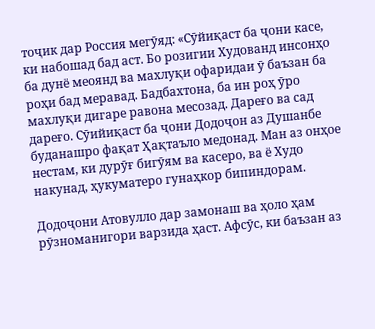тоҷик дар Россия мегӯяд: «Сӯйиқаст ба ҷони касе, ки набошад бад аст. Бо розигии Худованд инсонҳо ба дунё меоянд ва махлуқи офаридаи ӯ баъзан ба роҳи бад меравад. Бадбахтона, ба ин роҳ ӯро махлуқи дигаре равона месозад. Дареғо ва сад дареғо. Сӯийиқаст ба ҷони Додоҷон аз Душанбе буданашро фақат Ҳақтаъло медонад. Ман аз онҳое нестам, ки дурӯғ бигӯям ва касеро, ва ё Худо накунад, ҳукуматеро гунаҳкор бипиндорам.

Додоҷони Атовулло дар замонаш ва ҳоло ҳам рӯзноманигори варзида ҳаст. Афсӯс, ки баъзан аз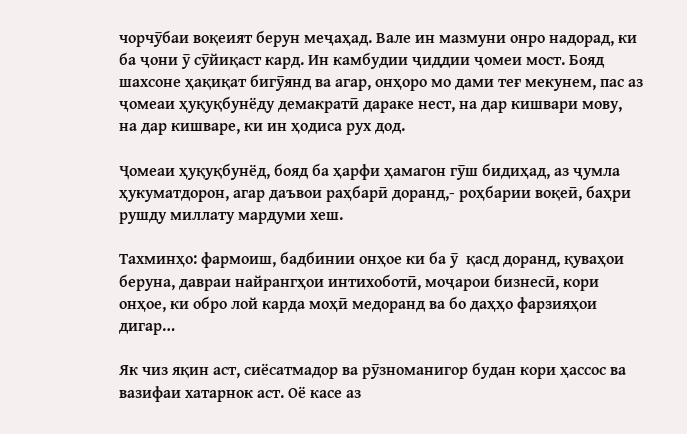чорчӯбаи воқеият берун меҷаҳад. Вале ин мазмуни онро надорад, ки ба ҷони ӯ сӯйиқаст кард. Ин камбудии ҷиддии ҷомеи мост. Бояд шахсоне ҳақиқат бигӯянд ва агар, онҳоро мо дами теғ мекунем, пас аз ҷомеаи ҳуқуқбунёду демакратӣ дараке нест, на дар кишвари мову, на дар кишваре, ки ин ҳодиса рух дод.

Ҷомеаи ҳуқуқбунёд, бояд ба ҳарфи ҳамагон гӯш бидиҳад, аз ҷумла ҳукуматдорон, агар даъвои раҳбарӣ доранд,- роҳбарии воқеӣ, баҳри рушду миллату мардуми хеш.

Тахминҳо: фармоиш, бадбинии онҳое ки ба ӯ  қасд доранд, қуваҳои беруна, давраи найрангҳои интихоботӣ, моҷарои бизнесӣ, кори онҳое, ки обро лой карда моҳӣ медоранд ва бо даҳҳо фарзияҳои дигар…

Як чиз яқин аст, сиёсатмадор ва рӯзноманигор будан кори ҳассос ва вазифаи хатарнок аст. Оё касе аз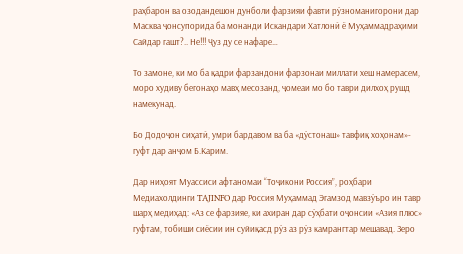раҳбарон ва озодандешон дунболи фарзияи фавти рӯзноманигорони дар Масква ҷонсупорида ба монанди Искандари Хатлонӣ ё Муҳаммадраҳими Сайдар гашт?.. Не!!! Ҷуз ду се нафаре…

То замоне, ки мо ба қадри фарзандони фарзонаи миллати хеш намерасем, моро худиву бегонаҳо мавҳ месозанд, ҷомеаи мо бо таври дилхоҳ рушд намекунад.

Бо Додоҷон сиҳатӣ, умри бардавом ва ба «дӯстонаш» тавфиқ хоҳонам»- гуфт дар анҷом Б.Карим.

Дар ниҳоят Муассиси афтаномаи “Тоҷикони Россия”, роҳбари Медиахолдинги TAJINFO дар Россия Муҳаммад Эгамзод мавзӯъро ин тавр шарҳ медиҳад: «Аз се фарзияе, ки ахиран дар сӯҳбати оҷонсии «Азия плюс» гуфтам, тобиши сиёсии ин суйиқасд рӯз аз рӯз камрангтар мешавад. Зеро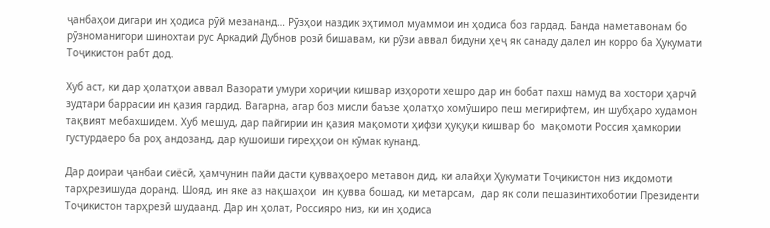ҷанбаҳои дигари ин ҳодиса рӯй мезананд… Рӯзҳои наздик эҳтимол муаммои ин ҳодиса боз гардад. Банда наметавонам бо рӯзноманигори шинохтаи рус Аркадий Дубнов розӣ бишавам, ки рӯзи аввал бидуни ҳеҷ як санаду далел ин корро ба Ҳукумати Тоҷикистон рабт дод.

Хуб аст, ки дар ҳолатҳои аввал Вазорати умури хориҷии кишвар изҳороти хешро дар ин бобат пахш намуд ва хостори ҳарчӣ зудтари баррасии ин қазия гардид. Вагарна, агар боз мисли баъзе ҳолатҳо хомӯширо пеш мегирифтем, ин шубҳаро худамон тақвият мебахшидем. Хуб мешуд, дар пайгирии ин қазия мақомоти ҳифзи ҳуқуқи кишвар бо  мақомоти Россия ҳамкории густурдаеро ба роҳ андозанд, дар кушоиши гиреҳҳои он кӯмак кунанд.

Дар доираи ҷанбаи сиёсӣ, ҳамчунин пайи дасти қувваҳоеро метавон дид, ки алайҳи Ҳукумати Тоҷикистон низ иқдомоти тарҳрезишуда доранд. Шояд, ин яке аз нақшаҳои  ин қувва бошад, ки метарсам,  дар як соли пешазинтихоботии Президенти Тоҷикистон тарҳрезӣ шудаанд. Дар ин ҳолат, Россияро низ, ки ин ҳодиса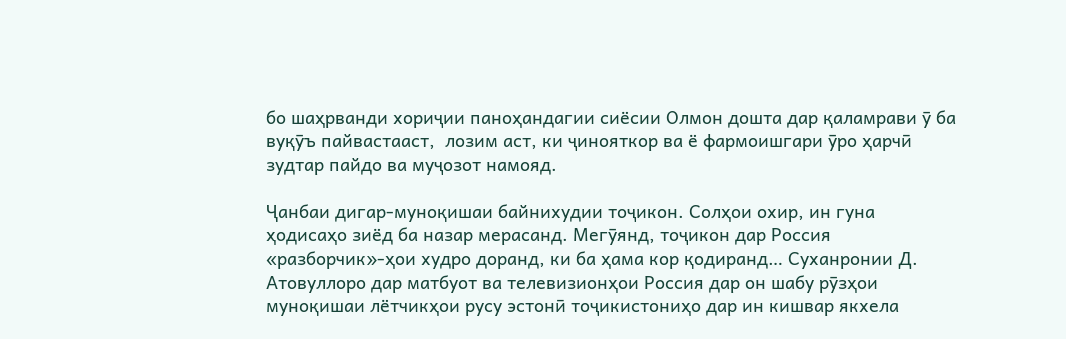бо шаҳрванди хориҷии паноҳандагии сиёсии Олмон дошта дар қаламрави ӯ ба вуқӯъ пайвастааст,  лозим аст, ки ҷинояткор ва ё фармоишгари ӯро ҳарчӣ зудтар пайдо ва муҷозот намояд.

Ҷанбаи дигар-муноқишаи байнихудии тоҷикон. Солҳои охир, ин гуна ҳодисаҳо зиёд ба назар мерасанд. Мегӯянд, тоҷикон дар Россия «разборчик»-ҳои худро доранд, ки ба ҳама кор қодиранд… Суханронии Д. Атовуллоро дар матбуот ва телевизионҳои Россия дар он шабу рӯзҳои муноқишаи лётчикҳои русу эстонӣ тоҷикистониҳо дар ин кишвар якхела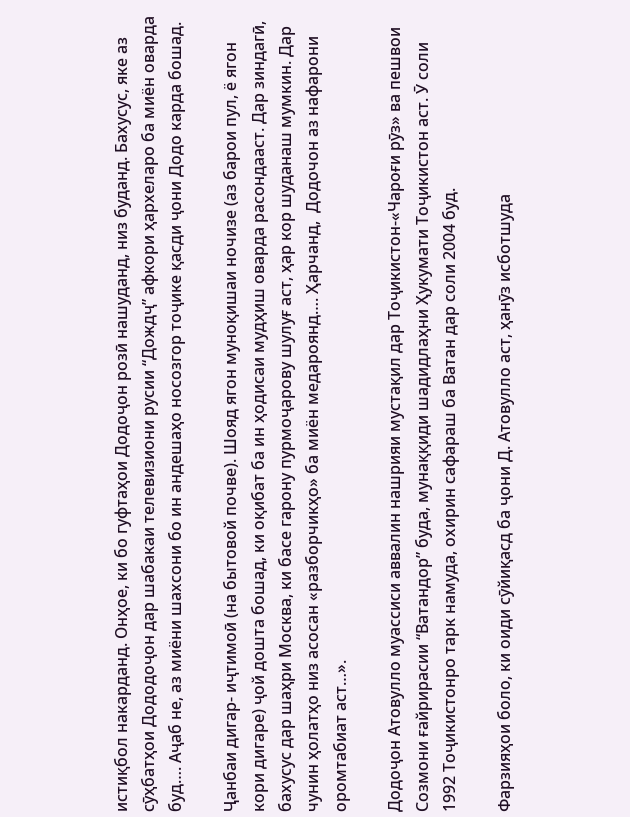истиқбол накарданд. Онҳое, ки бо гуфтаҳои Додоҷон розӣ нашуданд, низ буданд. Бахусус, яке аз сӯҳбатҳои Дододоҷон дар шабакаи телевизиони русии “Дождҷ” афкори ҳархеларо ба миён оварда буд…. Аҷаб не, аз миёни шахсони бо ин андешаҳо носозгор тоҷике қасди ҷони Додо карда бошад.

Ҷанбаи дигар- иҷтимоӣ (на бытовой почве). Шояд ягон муноқишаи ночизе (аз барои пул, ё ягон кори дигаре) ҷой дошта бошад, ки оқибат ба ин ҳодисаи мудҳиш оварда расондааст. Дар зиндагӣ, бахусус дар шаҳри Москва, ки басе гарону пурмоҷарову шулуғ аст, ҳар кор шуданаш мумкин. Дар чунин ҳолатҳо низ асосан «разборчикҳо» ба миён медароянд…. Ҳарчанд,  Додочон аз нафарони оромтабиат аст…».

Додоҷон Атовулло муассиси аввалин нашрияи мустақил дар Тоҷикистон-«Чароғи рӯз» ва пешвои Созмони ғайрирасии “Ватандор” буда, мунаққиди шадидлаҳни Ҳукумати Тоҷикистон аст. Ӯ соли 1992 Тоҷикистонро тарк намуда, охирин сафараш ба Ватан дар соли 2004 буд.

Фарзияҳои боло, ки оиди сӯйиқасд ба ҷони Д. Атовулло аст, ҳанӯз исботшуда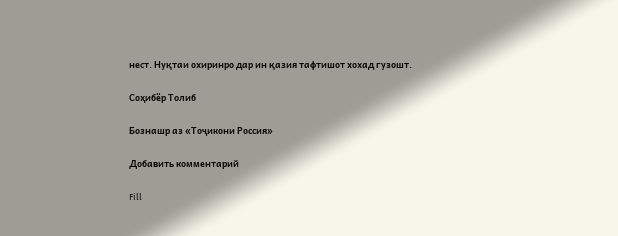нест. Нуқтаи охиринро дар ин қазия тафтишот хохад гузошт.

Соҳибёр Толиб

Бознашр аз «Тоҷикони Россия»

Добавить комментарий

Fill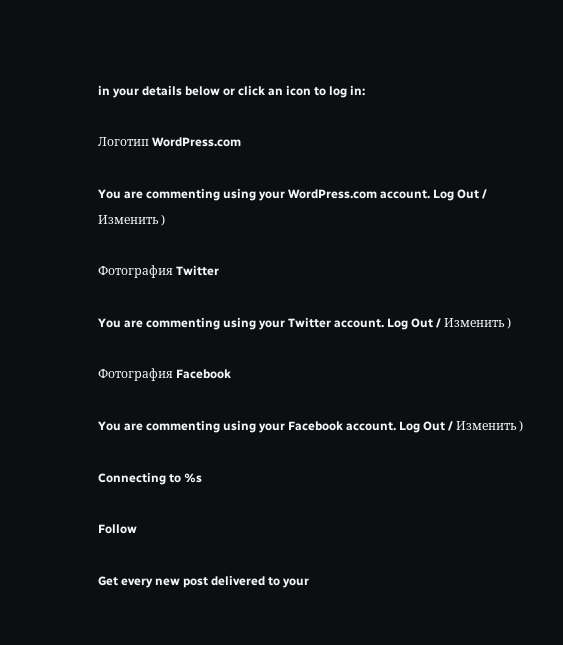in your details below or click an icon to log in:

Логотип WordPress.com

You are commenting using your WordPress.com account. Log Out / Изменить )

Фотография Twitter

You are commenting using your Twitter account. Log Out / Изменить )

Фотография Facebook

You are commenting using your Facebook account. Log Out / Изменить )

Connecting to %s

Follow

Get every new post delivered to your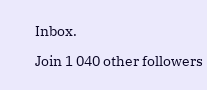Inbox.

Join 1 040 other followers